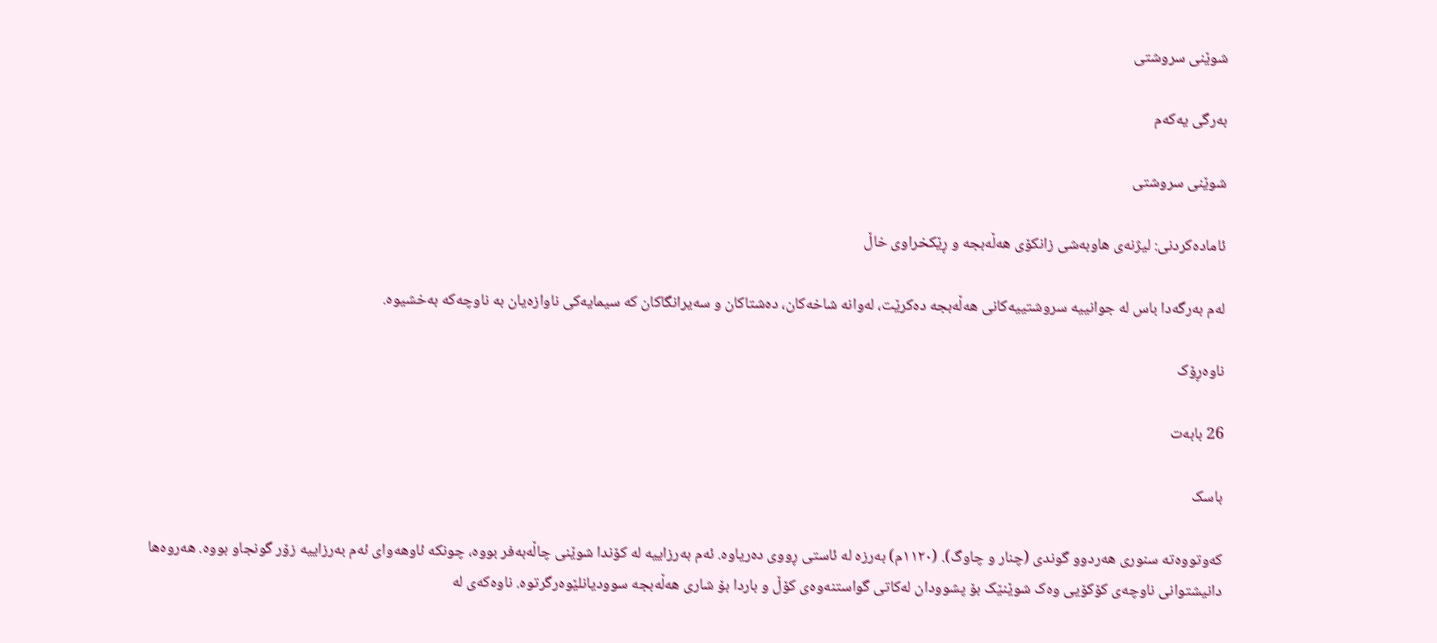شوێنی سروشتی

بەرگی یەکەم

شوێنی سروشتی

ئامادەکردنی: لیژنه‌ی هاوبه‌شی زانكۆی هه‌ڵه‌بجه‌ و ڕێكخراوی خاڵ

لەم بەرگەدا باس لە جوانییە سروشتییەکانی هەڵەبجە دەکرێت، لەوانە شاخەکان، دەشتاکان و سەیرانگاکان کە سیمایەکی ناوازەیان بە ناوچەکە بەخشیوە.

ناوەڕۆک

26 بابەت

باسک

کەوتووەتە سنوری هەردوو گوندی (چنار و چاوگ). (١١٢٠م) بەرزە لە ئاستی ڕووی دەریاوە. ئەم بەرزاییە لە کۆندا شوێنی چاڵەبەفر بووە، چونکە ئاوهەوای ئەم بەرزاییە زۆر گونجاو بووە. هەروەها دانیشتوانی ناوچەی کۆکۆیی وەک شوێنێک بۆ پشوودان لەکاتی گواستنەوەی کۆڵ و باردا بۆ شاری هەڵەبجە سوودیانلێوەرگرتوە. ناوەکەی لە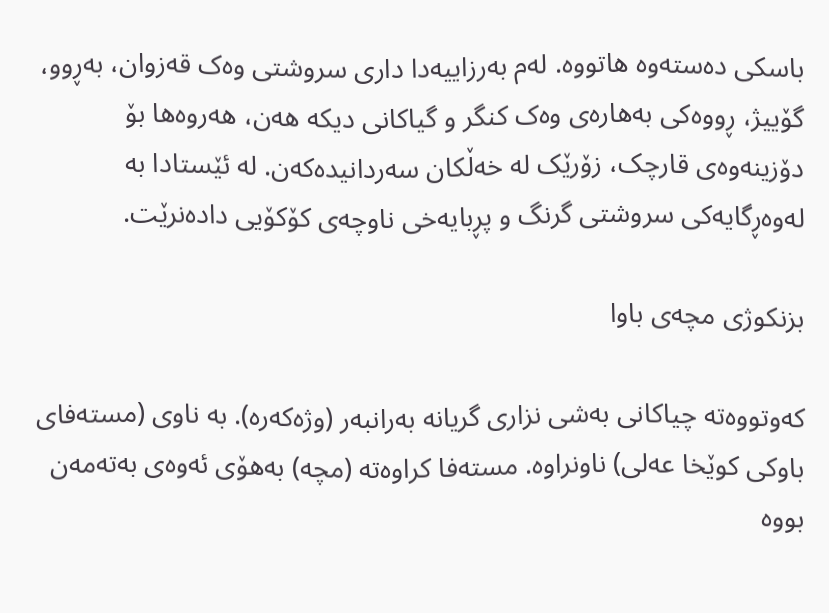باسکی دەستەوە هاتووە. لەم بەرزاییەدا داری سروشتی وەک قەزوان، بەڕوو، گۆییژ، ڕووەکی بەهارەی وەک کنگر و گیاکانی دیکە هەن، هەروەها بۆ دۆزینەوەی قارچک، زۆرێک لە خەڵکان سەردانیدەکەن. لە ئێستادا بە لەوەڕگایەکی سروشتی گرنگ و پڕبایەخی ناوچەی کۆکۆیی دادەنرێت.

بزنکوژی مچەی باوا

کەوتووەتە چیاکانی بەشی نزاری گریانە بەرانبەر (وژەکەرە). بە ناوی (مستەفای باوکی کوێخا عەلی) ناونراوە. مستەفا کراوەتە (مچە) بەهۆی ئەوەی بەتەمەن بووە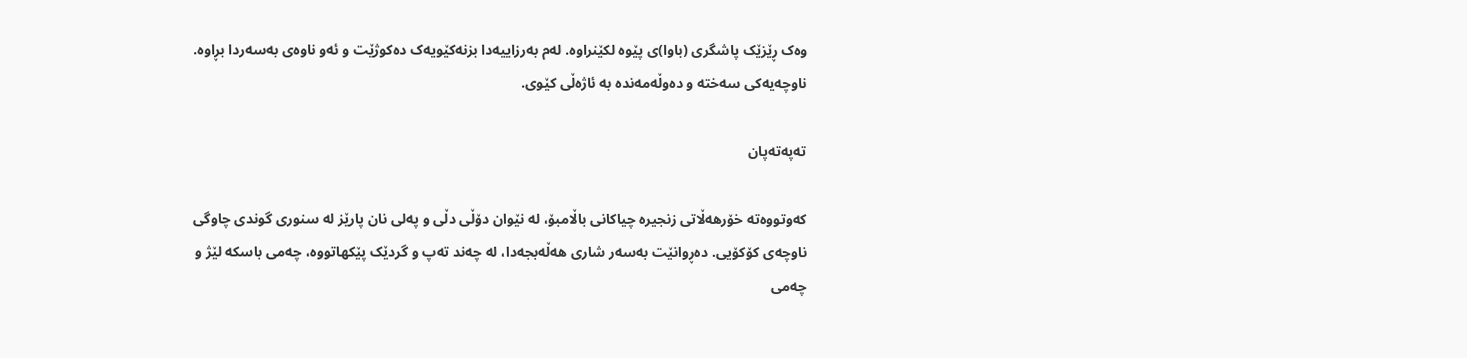وەک ڕێزێک پاشگری (باوا)ی پێوە لکێنراوە. لەم بەرزاییەدا بزنەکێویەک دەکوژێت و ئەو ناوەی بەسەردا بڕاوە. ناوچەیەکی سەختە و دەوڵەمەندە بە ئاژەڵی کێوی.

تەپەتەپان

کەوتووەتە خۆرهەڵاتی زنجیرە چیاکانی باڵامبۆ، لە نێوان دۆڵی دڵی و پەلی نان پارێز لە سنوری گوندی چاوگی ناوچەی کۆکۆیی. دەڕوانێت بەسەر شاری هەڵەبجەدا، لە چەند تەپ و گردێک پێکهاتووە، چەمی باسکە لێژ و چەمی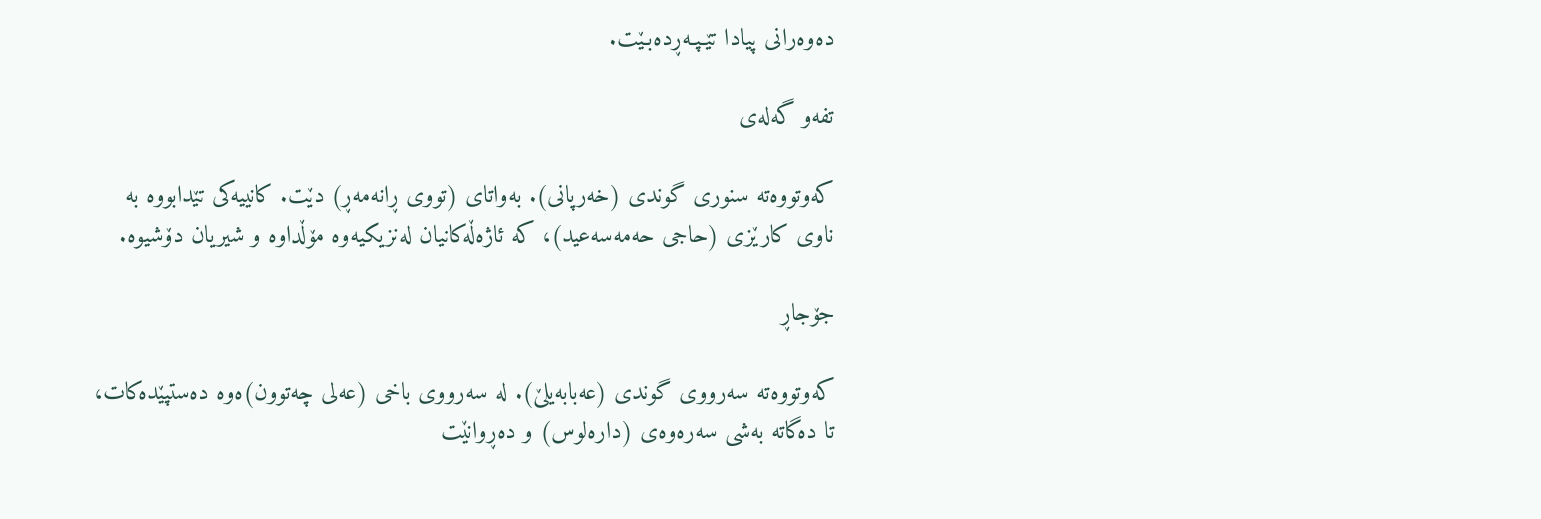دەوەرانی پیادا تێـپـەڕدەبـێت.

تفەو گەلەی

کەوتووەتە سنوری گوندی (خەرپانی). بەواتای (تووی ڕانەمەڕ) دێت. کانییەکی تێدابووە بە ناوی کارێزی (حاجی حەمەسەعید)، کە ئاژەڵەکانیان لەنزیکیەوە مۆڵداوە و شیریان دۆشیوە.

جۆجاڕ

کەوتووەتە سەرووی گوندی (عەبابەیلێ). لە سەرووی باخی (عەلی چەتوون)ەوە دەستپێدەکات، تا دەگاتە بەشی سەرەوەی (دارەلوس) و دەڕوانێت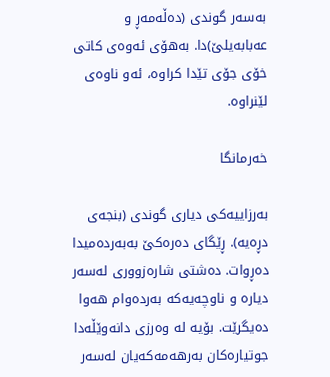بەسەر گوندی (دەڵەمەڕ و عەبابەیلێ)دا. بەهۆی ئەوەی کاتی خۆی جۆی تێدا کراوە، ئەو ناوەی لێنراوە.

خەرمانگا

بەرزاییەکی دیاری گوندی (بنجەی دڕەیە). ڕێگای دەرەکێ بەبەردەمیدا دەڕوات. دەشتی شارەزووری لەسەر دیارە و ناوچەیەکە بەردەوام هەوا دەیگرێت. بۆیە لە وەرزی دانەوێڵەدا جوتیارەکان بەرهەمەکەیان لەسەر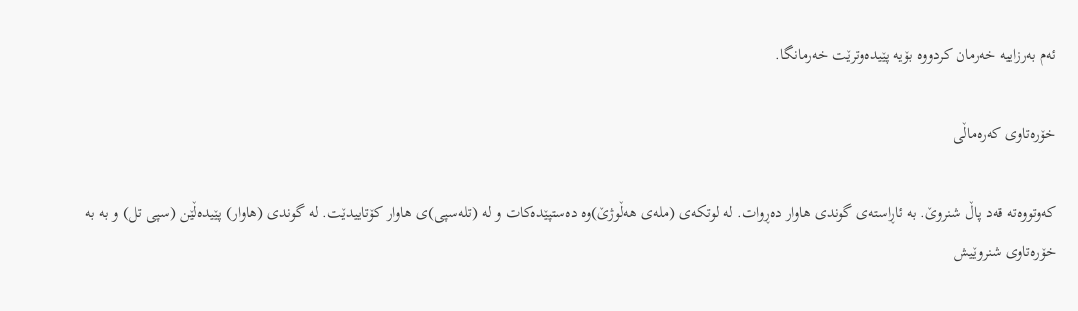ئەم بەرزاییە خەرمان کردووە بۆیە پێیدەوترێت خەرمانگا.

خۆرەتاوی کەرەماڵی

کەوتووەتە قەد پاڵ شنروێ. بە ئاڕاستەی گوندی هاوار دەڕوات. لە لوتکەی (ملەی هەڵوژێ)وە دەستپێدەکات و لە (تلەسپی)ی هاوار کۆتاییدێت. لە گوندی (هاوار) پێیدەڵێن (سپی تل) و بە بە خۆرەتاوی شنروێیش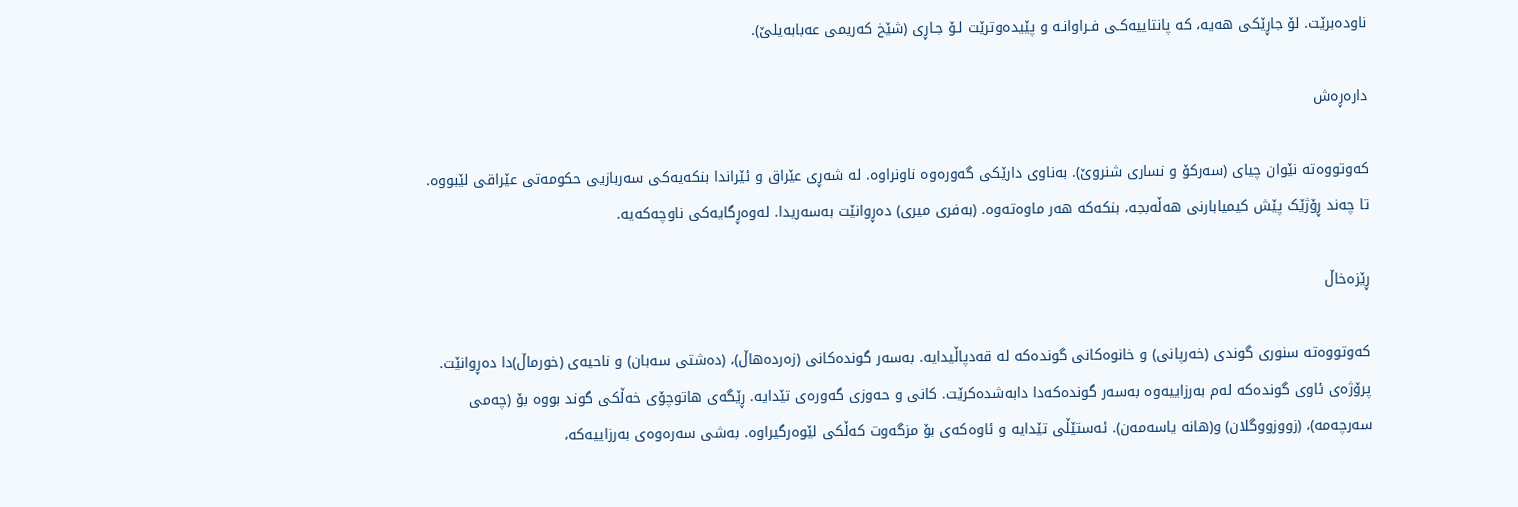ناودەبرێت. لۆ جاڕێکی هەیە، کە پانتاییەکـی فـراوانـە و پێیدەوترێت لـۆ جـاڕی (شێخ کەریمی عەبابەیلێ).

دارەڕەش

کەوتووەتە نێوان چیای (سەرکۆ و نساری شنروێ). بەناوی دارێکی گەورەوە ناونراوە. لە شەڕی عێراق و ئێراندا بنکەیەکی سەربازیی حکومەتی عێراقی لێبووە. تا چەند ڕۆژێک پێش کیمیابارنی هەڵەبجە، بنکەکە هەر ماوەتەوە. (بەفری میری) دەڕوانێت بەسەریدا. لەوەڕگایەکی ناوچەکەیە.

ڕێزەخاڵ

کەوتووەتە سنوری گوندی (خەرپانی) و خانوەکانی گوندەکە لە قەدپاڵیدایە. بەسەر گوندەکانی (زەردەهاڵ)، (دەشتی سەبان) و ناحیەی (خورماڵ)دا دەڕوانێت. پرۆژەی ئاوی گوندەکە لەم بەرزاییەوە بەسەر گوندەکەدا دابەشدەکرێت. کانی و حەوزی گەورەی تێدایە. ڕێگەی هاتوچۆی خەڵکی گوند بووە بۆ (چەمی سەرچەمە)، (زووزووگلان) و(هانە یاسەمەن). ئەستێڵی تێدایە و ئاوەکەی بۆ مزگەوت کەڵکی لێوەرگیراوە. بەشی سەرەوەی بەرزاییەکە،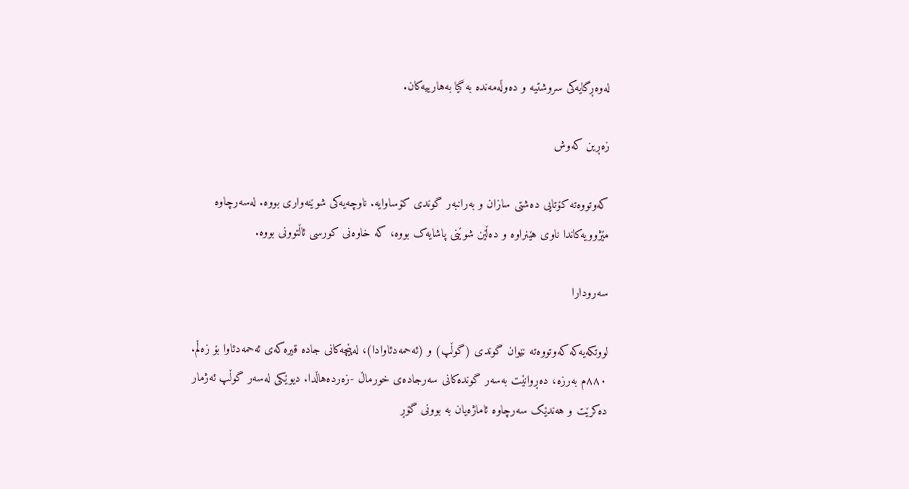لەوەڕگایەکی سروشتیە و دەوڵەمەندە بە گیا بەهارییەکان.

زەڕین کەوش

کەوتووەتە کۆتایی دەشتی سازان و بەرانبەر گوندی کۆساوایە. ناوچەیەکی شوێنەواری بووە. لەسەرچاوە مێژوویەکاندا ناوی هێنراوە و دەڵێن شوێنی پاشایەک بووە، کە خاوەنی کورسی ئاڵتوونی بووە.

سەرودارا

لووتکەیەکە کەوتووەتە نێوان گوندی (گوڵپ) و (ئەحمەدئاوادا)، لەپێچەکانی جادە قیرەکەی ئەحمەدئاوا بۆ زەڵم. ٨٨٠م بەرزە، دەڕوانێت بەسەر گوندەکانی سەرجادەی خورماڵ -زەردەهاڵدا. دیوێکی لەسەر گوڵپ ئەژمار دەکرێت و هەندێک سەرچاوە ئاماژەیان بە بوونی گۆڕ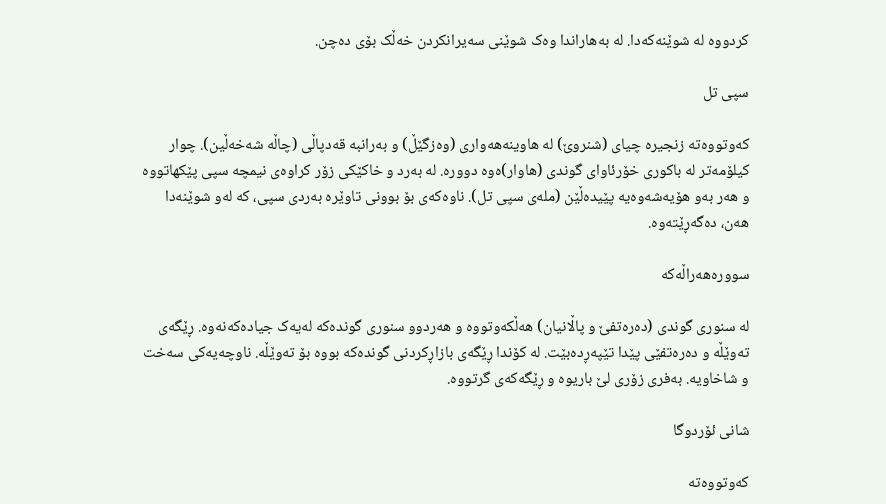کردووە لە شوێنەکەدا. لە بەهاراندا وەک شوێنی سەیرانکردن خەڵک بۆی دەچن.

سپى تل

کەوتووەتە زنجيرە چياى (شنروێ) لە هاوینەهەواری (وەزگێڵ) و بەرانبە قەدپاڵى (چاڵە شەخەڵين). چوار کیلۆمەتر لە باکورى خۆرئاواى گوندى (هاوار)ەوە دووره. لە بەرد و خاکێکى زۆر کراوەى نيمچە سپى پێکهاتووە و هەر بەو هۆیەشەوەیە پێیدەڵێن (ملەى سپى تل). ناوەکەی بۆ بوونی تاوێرە بەردی سپی، کە لەو شوێنەدا هەن، دەگەڕێتەوە.

سوورەهەراڵەکە

لە‌ سنوری گوندی (دەرەتفێ و پاڵانیان) هەڵکەوتووە و هەردوو سنوری گوندەکە لەیەک جیادەکەنەوە. ڕێگەی تەوێڵە و دەرەتفێی پێدا تێپەڕدەبێت. لە کۆندا ڕێگەی بازاڕکردنی گوندەکە بووە بۆ تەوێڵە. ناوچەیەکی سەخت و شاخاویە. بەفری زۆری لێ باریوە و ڕێگەکەی گرتووە.

شانی ئۆردوگا

کەوتووەتە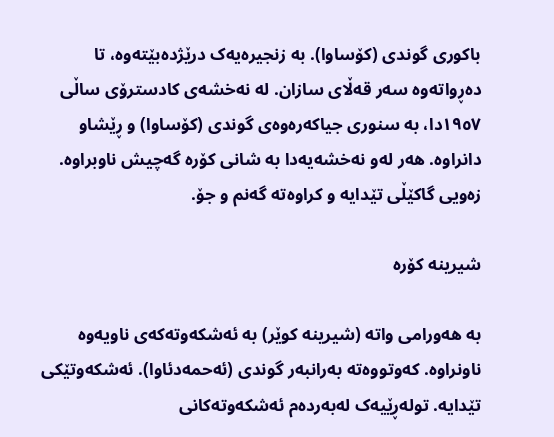باکوری گوندی (کۆساوا). بە زنجیرەیەک درێژدەبێتەوە، تا دەڕواتەوە سەر قەڵای سازان. لە نەخشەی کادسترۆی ساڵی ١٩٥٧دا، بە سنوری جیاکەرەوەی گوندی (کۆساوا) و ڕێشاو دانراوە. هەر لەو نەخشەیەدا بە شانی کۆرە گەچیش ناوبراوە. زەویی گاکێڵی تێدایە و کراوەتە گەنم و جۆ.

شیرینە کۆرە

بە هەورامی واتە (شیرینە کوێر) بە ئەشکەوتەکەی ناویەوە ناونراوە. کەوتووەتە بەرانبەر گوندی (ئەحمەدئاوا). ئەشکەوتێکی تێدایە. تولەڕێیەک لەبەردەم ئەشکەوتەکانی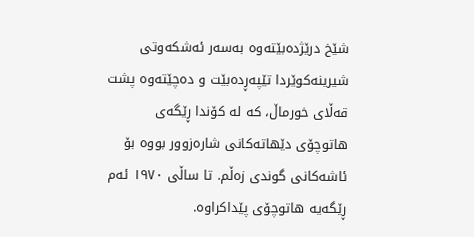شێخ درێژدەبێتەوە بەسەر ئەشکەوتی شیرینەکوێردا تێپەڕدەبێت و دەچێتەوە پشت قەڵای خورماڵ، کە لە کۆندا ڕێگەی هاتوچۆی دێهاتەکانی شارەزوور بووە بۆ ئاشەکانی گوندی زەڵم. تا ساڵی ١٩٧٠ ئەم ڕێگەیە هاتوچۆی پێداکراوە.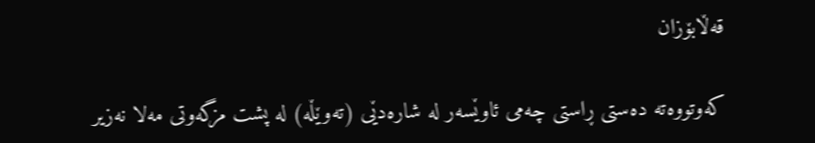قەڵابۆزان

کەوتووەتە دەستی ڕاستی چەمی ئاوێسەر لە شارەدێی (تەوێڵە) لە پشت مزگەوتی مەلا نەزیر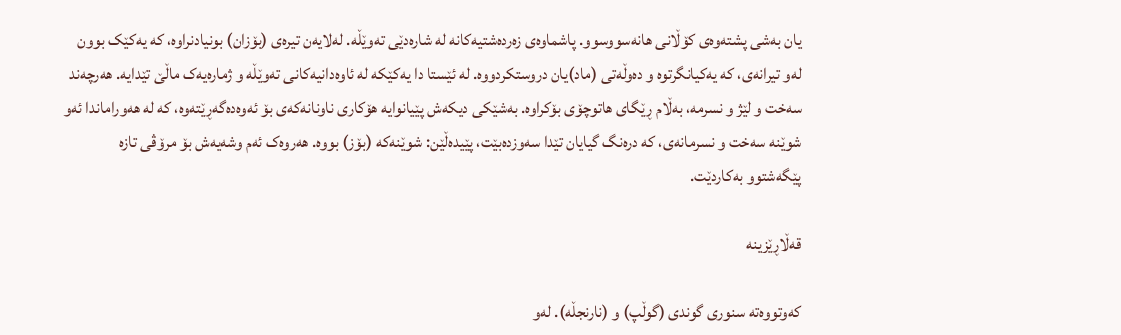یان بەشی پشتەوەی کۆڵانی هانەسووسوو. پاشماوەی زەردەشتیەکانە لە شارەدێی تەوێڵە. لەلایەن تیرەی (بۆزان) بونیادنراوە، کە یەکێک بوون لەو تیرانەی، کە یەکیانگرتوە و دەوڵەتی (ماد)یان دروستکردووە. لە ئێستا دا یەکێکە لە ئاوەدانیەکانی تەوێڵە و ژمارەیەک ماڵێ تێدایە. هەرچەند سەخت و لێژ و نسرمە، بەڵام ڕێگای هاتوچۆی بۆکراوە. بەشێکی دیکەش پێیانوایە هۆکاری ناونانەکەی بۆ ئەوەدەگەڕێتەوە، کە لە هەوراماندا ئەو شوێنە سەخت و نسرمانەی، کە درەنگ گیایان تێدا سەوزدەبێت، پێیدەڵێن: شوێنەکە (بۆز) بووە. هەروەک ئەم وشەیەش بۆ مرۆڤی تازە پێگەشتوو بەکاردێت.

قەڵاڕێزینە

کەوتووەتە سنوری گوندی (گوڵپ) و (نارنجڵە). لەو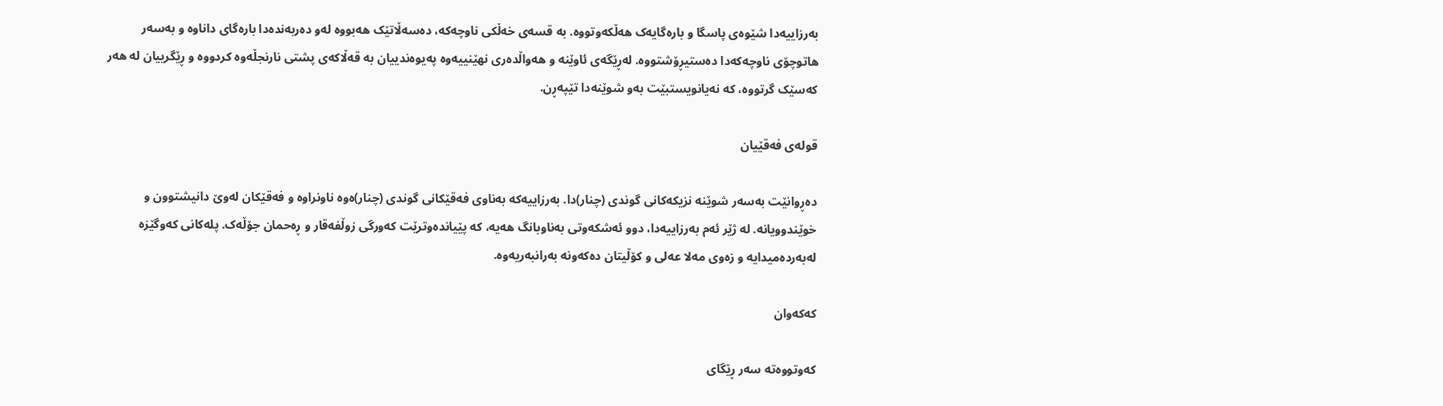بەرزاییەدا شێوەی پاسگا و بارەگایەک هەڵکەوتووە. بە قسەی خەڵکی ناوچەکە، دەسەڵاتێک هەبووە لەو دەربەندەدا بارەگای داناوە و بەسەر هاتوچۆی ناوچەکەدا دەستیڕۆشتووە. لەڕێگەی ئاوێنە و هەواڵدەری نهێنییەوە پەیوەندییان بە قەڵاکەی پشتی نارنجڵەوە کردووە و ڕێگرییان لە هەر کەسێک گرتووه،‌ کە نەیانویستبێت بەو شوێنەدا تێپەڕن.

قولەی فەقێیان

دەڕوانێت بەسەر شوێنە نزیکەکانی گوندی (چنار)دا. بەرزاییەکە بەناوی فەقێکانی گوندی (چنار)ەوە ناونراوە و فەقێکان لەوێ دانیشتوون و خوێندوویانە. لە ژێر ئەم بەرزاییەدا، دوو ئەشکەوتی بەناوبانگ هەیە، کە پێیاندەوترێت کەورگی زوڵفەقار و ڕەحمان جۆڵەک. پلەکانی کەوگێزە لەبەردەمیدایە و زەوی مەلا عەلی و کۆڵیتان دەکەونە بەرانبەریەوە.

کەکەوان

کەوتووەتە سەر ڕێگای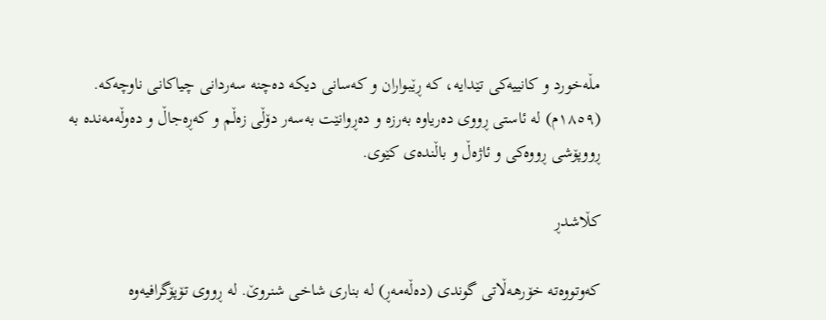مڵەخورد و کانییەکی تێدایە، کە ڕێبواران و کەسانی دیکە دەچنە سەردانی چیاکانی ناوچەکە. (١٨٥٩م) لە ئاستی ڕووی دەریاوە بەرزە و دەڕوانێت بەسەر دۆڵی زەڵم و کەڕەجاڵ و دەوڵەمەندە بە ڕووپۆشی ڕووەکی و ئاژەڵ و باڵندەی کێوی.

کڵاشدڕ

کەوتووەتە خۆرهەڵاتی گوندی (دەڵەمەڕ) لە بناری شاخی شنروێ. لە ڕووی تۆپۆگرافیەوە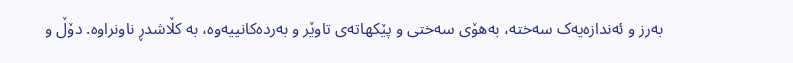بەرز و ئەندازەيەک سەختە، بەهۆی سەختی و پێکهاتەی تاوێر و بەردەکانییەوە، بە کڵاشدڕ ناونراوە. دۆڵ و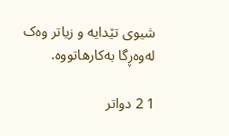شیوی تێدایە و زیاتر وەک لەوەڕگا بەکارهاتووە.

1 2 دواتر